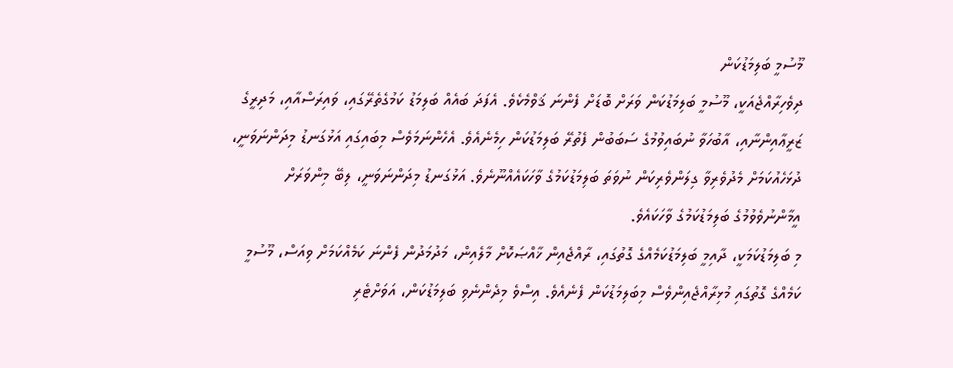މޫސުމީ ބަލިމަޑުކަން
ދިވެހިރާއްޖެއަކީ، މޫސުމީ ބަލިމަޑުކަން ވަރަށް ބޮޑަށް ފެންނަ ޤަވްމެކެވެ. އެފަދަ ބައެއް ބަލިމަޑު ކަމުގެތެރޭގައި، ވައިރަސްއާއި، މަދިރީގެ ޒަރީޢާއިންނާއި، އާބުހަވާ ނުބައިވުމުގެ ސަބަބުން ފެތުރޭ ބަލިމަޑުކަން ހިމެނެއެވެ. އެހެންނަމަވެސް މިބައިގައި އަޅުގަނޑު މިދަންނަވަނީ، ދުޅަހެއުކަމަށް މެދުވެރިވާ ގިލަންވެރިކަން ނުވަތަ ބަލިމަޑުކަމުގެ ވާހަކައެއްނޫނެވެ. އަޅުގަނޑު މިދަންނަވަނީ، ލިބޭ މިންވަރަށް އީމާންނުވެވުމުގެ ބަލިމަޑުކަމުގެ ވާހަކައެވެ.
މި ބަލިމަޑުކަމަކީ، ދާއިމީ ބަލިމަޑުކަމެއްގެ ގޮތުގައި، ރާއްޖެއިން ޚާއްޞަކޮށް މާލެއިން، މަދުމަދުން ފެންނަ ކަމެއްކަމަށް ވިއަސް، މޫސުމީ ކަމެއްގެ ގޮތުގައި މުޅިރާއްޖެއިންވެސް މިބަލިމަޑުކަން ފެނެއެވެ. އިސްވެ މިދެންނެވި ބަލިމަޑުކަން، އަވަށްޓެރި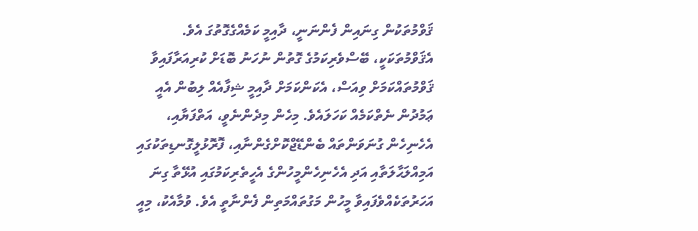ޤަވްމުތަކުން ގިނައިން ފެންނަނީ، ދާއިމީ ކަމެއްގެގޮތުގަ އެވެ. އެޤަވްމުތަކަކީ، ބޭސްވެރިކަމުގެ ގޮތުން ނުހަނު ބޮޑަށް ކުރިއަރާފައިވާ ޤަވްމުތައްކަމަށް ވިއަސް، އެކަންކަމަށް ދާއިމީ ޝިފާއެއް ލިބުން އެއީ ޢަމުދުން ނެތްކަމެއް ކަހަލައެވެ. މިހެން މިދެންނެވީ، އަތްފަޔާއި، އެހެނިހެން ގުނަވަންތައް ބެންޑޭޖްކޮށްގެންނާއި، ފޮރޮޅުލީގޮނޑިތަކުގައި އަމިއްލަޙާލަތާއި އަދި އެހެނިހެންމީހުންގެ އެހީތެރިކަމުގައި އުޅޭތާ ގިނަ އަހަރުތަކެއްވެފައިވާ މީހުން މަގުތައްމަތިން ފެންނާތީ އެވެ. ވުމާއެކު، މިއީ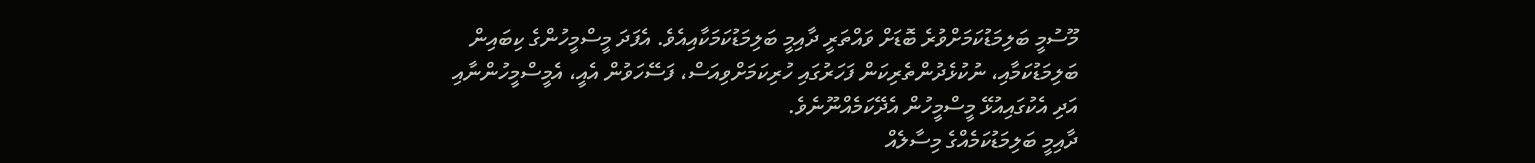މޫސުމީ ބަލިމަޑުކަމަށްވުރެ ބޮޑަށް ވައްތަރީ ދާއިމީ ބަލިމަޑުކަމަކާއިއެވެ. އެފަދަ މީސްމީހުންގެ ކިބައިން ބަލިމަޑުކަމާއި، ނުކުޅެދުންތެރިކަން ފަހަރުގައި ހުރިކަމަށްވިއަސް، ފަސޭހަވުން އެއީ، އެމީސްމީހުންނާއި އަދި އެކުގައިއުޅޭ މީސްމީހުން އެދޭކަމެއްނޫނެވެ.
ދާއިމީ ބަލިމަޑުކަމެއްގެ މިސާލެއް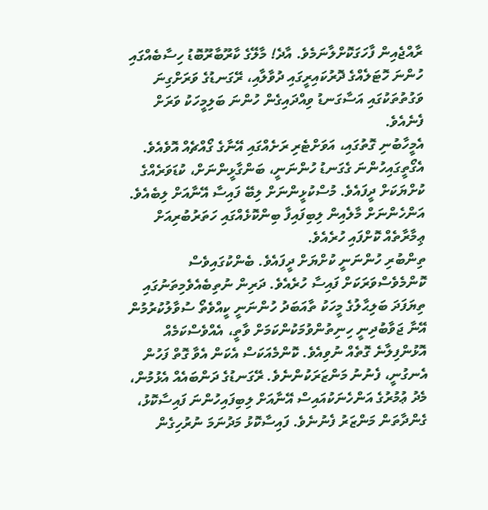ރާއްޖެއިން ފާހަގަކޮށްލާނަމެވެ. އާދެ! މާލޭގެ ކާރޫބާރޫބޮޑު ހިސާބެއްގައި ހުންނަ ހޮޓަލެއްގެ ދޮރުކައިރީގައި ދުވާލާއި، ރޭގަނޑުގެ ވަރަށްގިނަ ވަގުތުތަކުގައި އަސާގަނޑު ވިއްދައިގެން ހުންނަ ބަލިމީހަކު ވަރަށް ފެނެއެވެ.
އެމީހާބުނި ގޮތުގައި، އަވަށްޓެރި ރަށެއްގައި އޭނާގެ ގޯއްޗެއް އޮވެއެވެ. އެގޯތީގައިހުންނަ ގެގަނޑު ހުންނަނީ، ބަންގާޅީންނަށް، ކުޑަވަރެއްގެ ކުށްޔަކަށް ދީފައެވެ. މުސްކުޅީންނަށް ލިބޭ ފައިސާ އޭނާއަށް ލިބެއެވެ. އަންހެންނަށް މާލެއިން ލިބިފައިފާ ބިންކޮޅެއްގައި ހަތަރުބުރިއަށް ޢިމާރާތެއް ކޮށްފައި ހުރެއެވެ.
ތިންބުރި ހުންނަނީ ކުށްޔަށް ދީފައެވެ. ބެންކުގައިވެސް ކޮންމެވެސްވަރަކަށް ފައިސާ ހުރެއެވެ. ދަރިން ނުތިބެއެވެމިތަނުގައި ތިޔަފަދަ ބަލިޙާލުގެ މީހަކު ތާއަބަދު ހުންނަނީ ކީއްވެތޯ ސުވާލުކުރުމުން އޭނާ ޖަވާބުދިނީ ހިނިތުންވުމަކުންކަމަށް ވާތީ، އެއްވެސްކަމެއް އޮޅުންފިލާނެ ގޮތެއް ނުވިއެވެ. ކޮންމެއަކަސް އެކަން އެވާ ގޮތް ފަހުން އެނގުނީ، ފެނުނު މަންޒަރަކުންނެވެ. ރޭގަނޑުގެ ދަންބައެއް އެޅުމުން، މެދު ޢުމުރުގެ އަންހެނަކުއައިސް އޭނާއަށް ލިބިފައިހުންނަ ފައިސާކޮޅު، ގެންދާތަން މަންޒަރު ފެނުނެވެ. ފައިސާކޮޅު މަދުނަމަ ނުރުހިގެން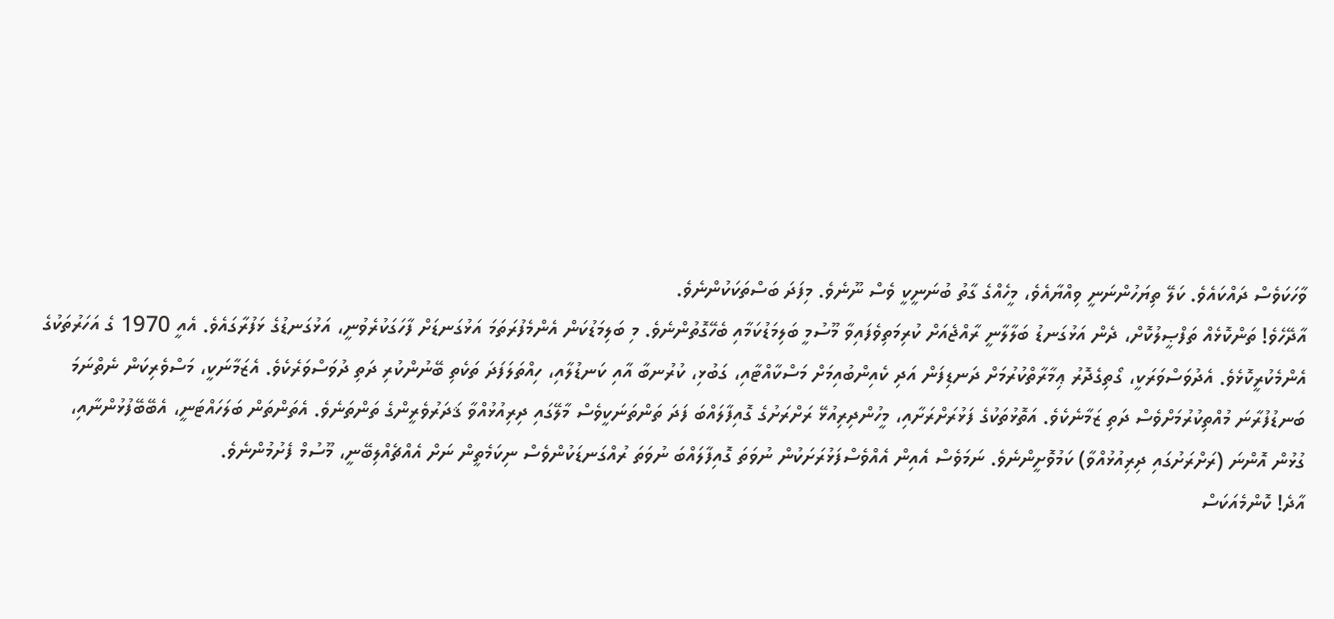ވާހަކަވެސް ދައްކައެވެ. ކަލޭ ތިޔަހުންނަނީ ވިއްޔާއެވެ، މީހެއްގެ ގާތު ބުނަނީކީ ވެސް ނޫނެވެ. މިފަދަ ބަސްތަކަކުންނެވެ.
އާދޭހެވެ! ތަންކޮޅެއް ތަފްޞީލުކޮށް، ދެން އަޅުގަނޑު ބަލާލާނީ ރާއްޖެއަށް ކުރިމަތިވެފައިވާ މޫސުމީ ބަލިމަޑުކަމާއި ބެހޭގޮތުންނެވެ. މި ބަލިމަޑުކަން އެންމެފުރަތަމަ އަޅުގަނޑަށް ފާހަގަކުރެވުނީ، އަޅުގަނޑުގެ ޅަފުރާގައެވެ. އެއީ 1970 ގެ އަހަރުތަކުގެ އެންމެކުރީކޮޅެވެ. އެދުވަސްވަރަކީ، ގޯތިގެދޮރު ޢިމާރާތްކުރުމަށް ދަނޑިފަން އަދި ކެއިންބުއިމަށް މަސްކާއްޓާއި، ގަބުޅި، ކުރުނބާ އާއި ކަނޑުލާއި، ހިއްތަލަފަދަ ތަކެތި ބޭނުންކުރި ދަތި ދުވަސްވަރެކެވެ. އެޒަމާނަކީ، މަސްވެރިކަން ނެތްނަމަ ބަނޑުފުރާނަ މުއްތިކުރުމަށްވެސް ދަތި ޒަމާނެކެވެ. އަތޮޅުތަކުގެ ފަޅުރަށްރަށާއި، މީހުންދިރިއުޅޭ ރަށްރަށުގެ ގޮއިފާލައްބަ ފަދަ ތަންތަނަކީވެސް މާލޭގައި ދިރިއުޅުއްވާ ޤަދަރުވެރީންގެ ތަންތަނެވެ. އެތަންތަން ބަލަހައްޓަނީ، އެބޭބޭފުޅުންނާއި، ގުޅުން އޮންނަ (ރަށްރަށުގައި ދިރިއުޅުއްވާ) ކަމުވޮށީންނެވެ. ނަމަވެސް އެއިން އެއްވެސްފަޅުރަށަކުން ނުވަތަ ގޮއިފާލައްބަ ނުވަތަ ރުއްގަނޑަކުންވެސް ނިކަމެތީން ނަށް އެއްޗެއްލިބޭނީ، މޫސުމް ފެށުމުންނެވެ.
އާދެ! ކޮންމެއަކަސް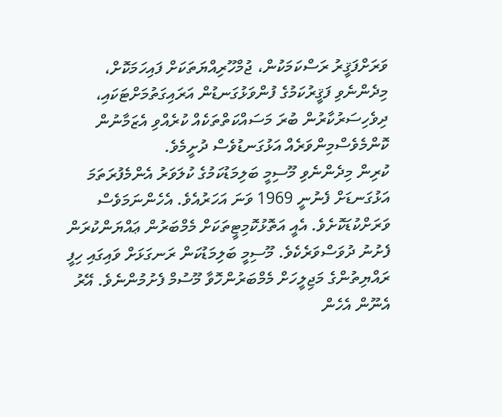ވަރަށްފަޤީރު ރަސްކަމަކުން، ޖުމްހޫރިއްޔަތަކަށް ފައިހަމަކޮށް، މިދެންނެވި ފަޤީރުކަމުގެ ފުންވަޅުގަނޑުން އަރައިގަތުމަށްޓަކައި، ދިވެހިސަރުކާރުން ބުރަ މަސައްކަތްތަކެއް ކުރެއްވި އެޒަމާނުން ކޮންމެވެސްމިންވަރެއް އަޅުގަނޑުވެސް ދުށީމެވެ.
ކުރިން މިދެންނެވި މޫސިމީ ބަލިމަޑުކަމުގެ ކުލަވަރު އެންމެފުރަތަމަ އަޅުގަނޑަށް ފެނުނީ 1969 ވަނަ އަހަރުއެވެ. އެހެންނަމަވެސް ވަރަށްކުޑަކޮށެވެ. އެއީ އަތޮޅުކޮމިޓީތަކަށް މެމްބަރުން ޢައްޔަންކުރަން ފެށުނު ދުވަސްވަރެކެވެ. މޫސިމީ ބަލިމަޑުކަން ރަނގަޅަށް ވައިގައި ހިފީ ރައްޔިތުންގެ މަޖިލީހަށް މެމްބަރުންހޮވާ މޫސުމް ފެށުމުންނެވެ. އޭރު އެނޫން އެހެން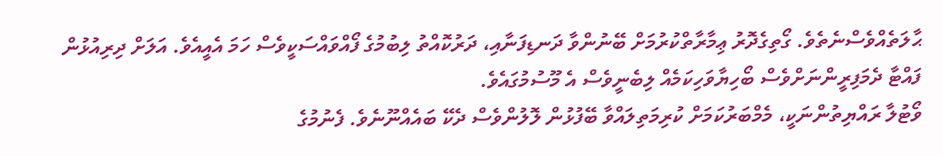ޙާލަތެއްވެސްނެތެވެ. ގޯތިގެދޮރު ޢިމާރާތްކުރުމަށް ބޭނުންވާ ދަނޑިފަނާއި، ދަރުކޮއްތު ލިބުމުގެ ފޯއްވައްސަކީވެސް ހަމަ އެއީއެވެ. އަލަށް ދިރިއުޅުން ފައްޓާ ދެމަފިރީންނަށްވެސް ބޯހިޔާވަހިކަމެއް ލިބެނީވެސް އެ މޫސުމުގައެވެ.
ވޯޓުލާ ރައްޔިތުންނަކީ، މެމްބަރުކަމަށް ކުރިމަތިލައްވާ ބޭފުޅުން ލޮލުންވެސް ދެކޭ ބައެއްނޫނެވެ. ފެނުމުގެ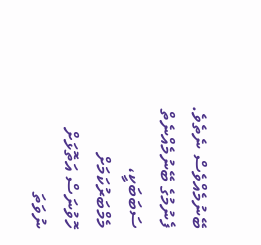ބޭނުމެއްވެސް ނެތެވެ. ފެނުމުގެ ބޭނުމެއްނެތް ސަބަބަކީ، މެމްބަރުކަމަށް ހޮވުނަސް އަތޮޅަށް ނުވަތަ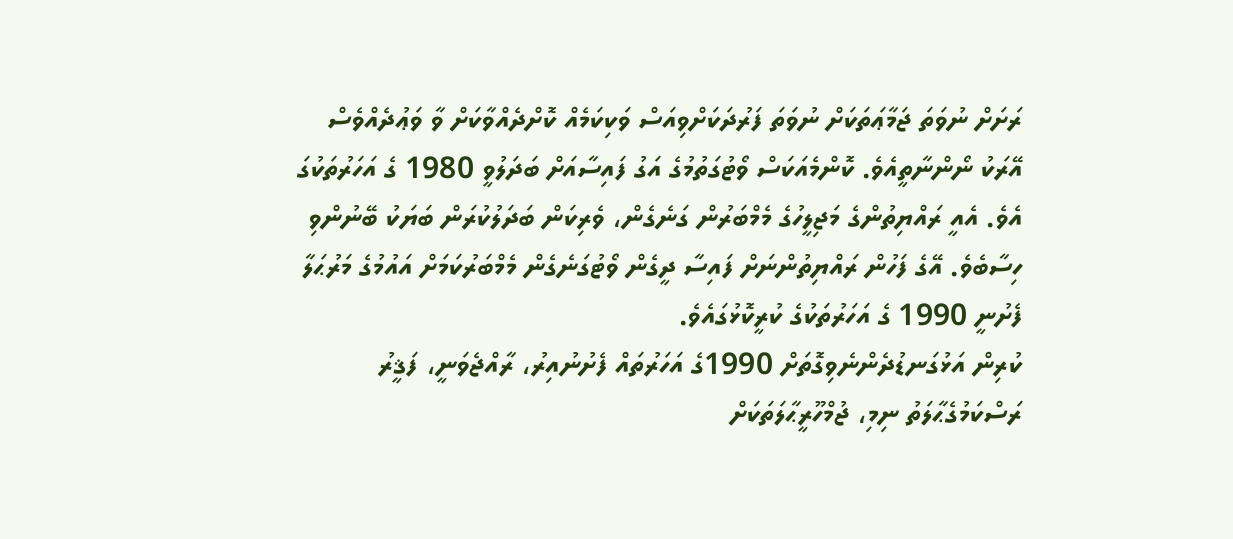ރަށަށް ނުވަތަ ޖަމާޢަތަކަށް ނުވަތަ ފަރުދަކަށްވިއަސް ވަކިކަމެއް ކޮށްދެއްވާކަށް ވާ ވަޢުދެއްވެސް އޭރަކު ނޯންނާތީއެވެ. ކޮންމެއަކަސް ވޯޓުގަތުމުގެ އަގު ފައިސާއަށް ބަދަލުވީ 1980 ގެ އަހަރުތަކުގަ އެވެ. އެއީ ރައްޔިތުންގެ މަޖިލީހުގެ މެމްބަރުން ގަނެގެން، ވެރިކަން ބަދަލުކުރަން ބަޔަކު ބޭނުންވި ހިސާބެވެ. އޭގެ ފަހުން ރައްޔިތުންނަށް ފައިސާ ދީގެން ވޯޓުގަނެގެން މެމްބަރުކަމަށް އައުމުގެ މަރުޙަލާ ފެށުނީ 1990 ގެ އަހަރުތަކުގެ ކުރީކޮޅުގައެވެ.
ކުރިން އަޅުގަނޑުދެންނެވިގޮތަށް 1990ގެ އަހަރުތައް ފެށުނުއިރު، ރާއްޖެވަނީ، ފަޤީރު ރަސްކަމުގެޙާލަތު ނިމި، ޖުމްހޫރީޙާލަތަކަށް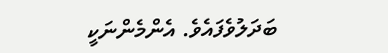ބަދަލުވެފައެވެ. އެންމެންނަކީ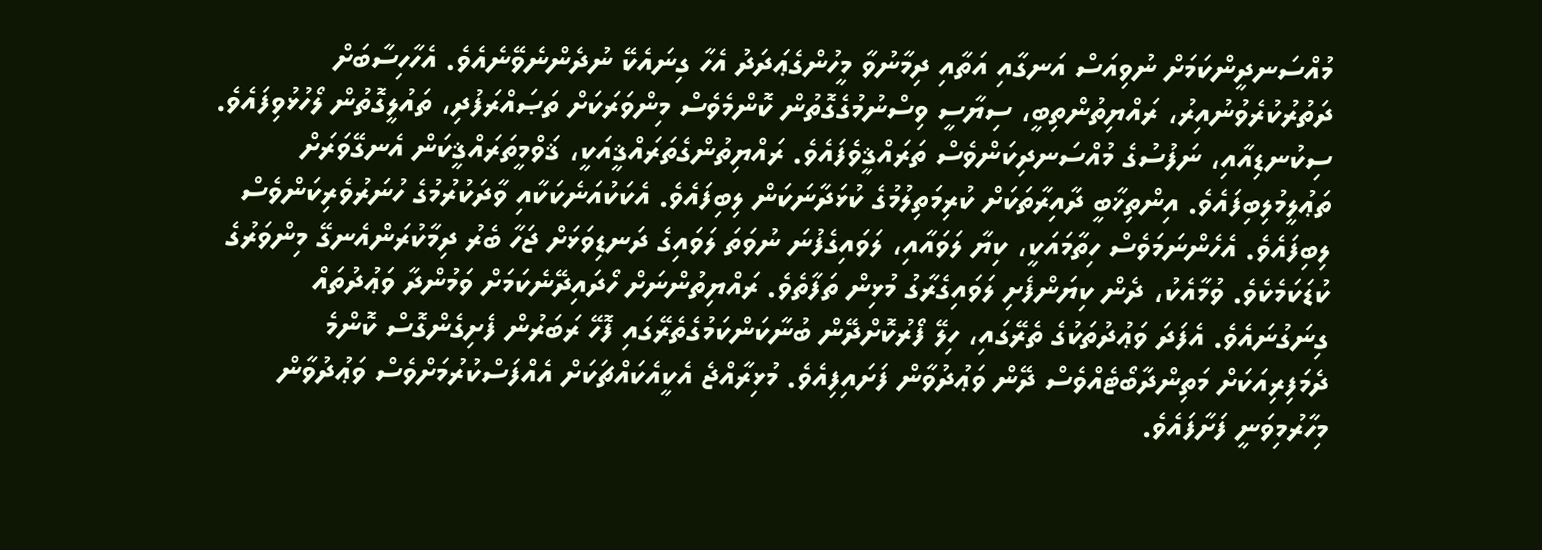މުއްސަނދީންކަމަށް ނުވިއަސް އަނގާއި އަތާއި ދިމާނުވާ މީހުންގެޢަދަދު އެހާ ގިނައެކޭ ނުދެންނެވޭނެއެވެ. އެހާހިސާބަށް ދަތުރުކުރެވުނުއިރު، ރައްޔިތުންތިބީ، ސިޔާސީ ވިސްނުމުގެގޮތުން ކޮންމެވެސް މިންވަރަކަށް ތަޞައްރަފުދި، ތައުލީގޮތުން ލޯހުޅުވިފައެވެ. ސިކުނޑިއާއި، ނަފުސުގެ މުއްސަނދިކަންވެސް ތަރައްޤީވެފައެވެ. ރައްޔިތުންގެތަރައްޤީއަކީ، ޤަވްމީތަރައްޤީކަން އެނގޭވަރަށް ތަޢުލީމުލިބިފައެވެ. އިންތިޚާބީ ދާއިރާތަކަށް ކުރިމަތިލުމުގެ ކުޅަދާނަކަން ލިބިފައެވެ. އެކަކުއަނެކަކާއި ވާދަކުރުމުގެ ހުނަރުވެރިކަންވެސް ލިބިފައެވެ. އެހެންނަމަވެސް ހިތާމައަކީ، ކިޔާ ލަވައާއި، ލަވައިގެފުނަ ނުވަތަ ލަވައިގެ ދަނޑިވަޅަށް ޖަހާ ބެރު ދިމާކުރަންއެނގޭ މިންވަރުގެ ކުޑަކަމެކެވެ. ވުމާއެކު، ދެން ކިޔަންފެށި ލަވައިގެރާގު މުޅިން ތަފާތެވެ. ރައްޔިތުންނަށް ހޯދައިދޭނެކަމަށް ވަމުންދާ ވަޢުދުތައް ގިނަގުނައެވެ. އެފަދަ ވަޢުދުތަކުގެ ތެރޭގައި، ހިލޭ ފޯރުކޮށްދޭން ބުނާކަންކަމުގެތެރޭގައި ފޮހޭ ރަބަރުން ފެށިގެންގޮސް ކޮންމެ ދެމަފިރިއަކަށް މަތިންދާބޯޓެއްވެސް ދޭން ވަޢުދުވާން ފަށައިފިއެވެ. މުޅިރާއްޖެ އެކީއެކައްޗަކަށް އެއްފަސްކުރުމަށްވެސް ވަޢުދުވާން މިހާރުމިވަނީ ފަށާފައެވެ.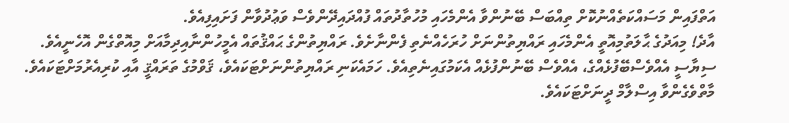އަތްފައިން މަސައްކަތެއްނުކޮށް ތިއްބަސް ބޭނުންވާ އެންމެހައި މުހުތާދުތައް ފުއްދައިދޭންވެސް ވަޢުދުވާން ފަށައިފިއެވެ.
އާދެ! މިއަދުގެ ޙާލަތުމިއޮތީ އެންމެހައި ރައްޔިތުންނަށް ހުރަހެއްނެތި ފެންނާށެވެ. ރައްޔިތުންގެ ޙައްޤުތައް އެމީހުންނާއިދިމާއަށް މިއޮތްގެން އޮހެނީއެވެ. ސިޔާސީ އެއްވެސްބޭފުޅެއްގެ، އެއްވެސް ބޭނުންފުޅެއް އެކަމުގައިނެތިއެވެ. ހަމައެކަނި ރައްޔިތުންނަށްޓަކައެވެ، ޤަވްމުގެ ތަރައްޤީ އާއި ކުރިއެރުމަށްޓަކައެވެ. މާތްވެގެންވާ އިސްލާމް ދީނަށްޓަކައެވެ.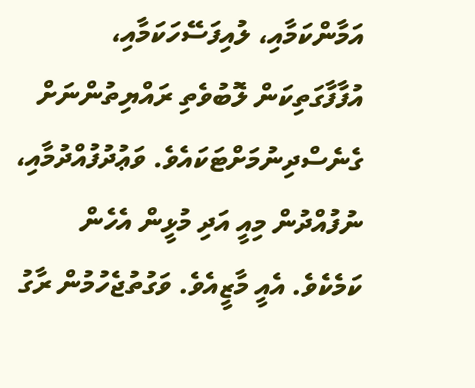އަމާންކަމާއި، ލުއިފަސޭހަކަމާއި، އުފާފާގަތިކަން ލޮބުވެތި ރައްޔިތުންނަށް ގެނެސްދިނުމަށްޓަކައެވެ. ވަޢުދުފުއްދުމާއި، ނުފުއްދުން މިއީ އަދި މުޅީން އެހެން ކަމެކެވެ. އެއީ މާޒީއެވެ. ވަގުތުޖެހުމުން ރާގު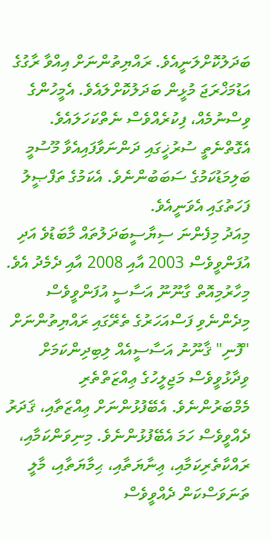ބަދަލުކޮށްލަނީއެވެ. ރައްޔިތުންނަށް އިއްވާ ރާގުގެ އަޑުމަޚްރަޖަ މުޅީން ބަދަލުކޮށްލައެވެ. އެމީހުންގެ ވިސްނުމެއް، ފިކުރެއްވެސް ނެތްކަހަލައެވެ. އެގޮތްނެތީ ސުރުޚީގައި ދަންނަވާފައިއެވާ މޫސުމީ ބަލިމަޑުކަމުގެ ސަބަބުންނެވެ. އެކަމުގެ ތަފްޞީލު ފަހަތުގައި އެވަނީއެވެ.
މިއަދު މިފެންނަ ސިޔާސީބަދަލުތައް މާބަޑުވެ އަދި އުފަންވީވެސް 2003 އާއި 2008 އާއި ދެމެދު އެވެ. މިހާރުމިއޮތް ގާނޫނޫ އަސާސީ އުފަންވީވެސް މިދެންނެވި ފަސްއަހަރުގެ ތެރޭގައި ރައްޔިތުންނަށް "ފޮނި" ޤާނޫނު އަސާސީއެއް ލިބިދިންކަމަށް ވިދާޅުވީވެސް މަޖިލީހުގެ ޢިއްޒަތްތެރި މެމްބަރުންނެވެ. އެބޭފުޅުންނަށް ޢިއްޒަތާއި، ޤަދަރު ދެއްވީވެސް ހަމަ އެބޭފުޅުންނެވެ. މިނިވަންކަމާއި، ރައްކާތެރިކަމާއި، ޢިނާޔަތާއި، ޙިމާޔަތާއި، މާލީ ތަނަވަސްކަން ދެއްވީވެސް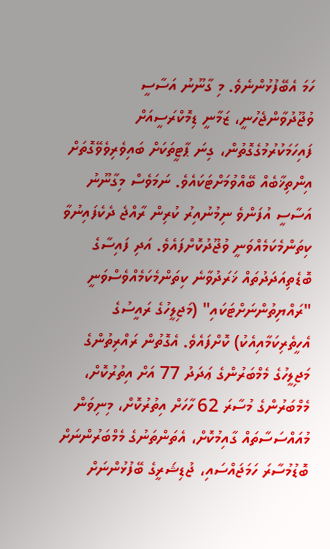ހަމަ އެބޭފުޅުންނެވެ. މި ގާނޫނު އަސާސީ ވުޖޫދުވާންޖެހުނީ، ޒަމާނީ ޑިމޮކްރަސީއަށް ފައިހަމަކުރުމުގެގޮތުން، ގިނަ ޕާޓީތަކަށް ބައިވެރިވެވޭގޮތަށް އިންތިޚާބެއް ބޭއްވުމަށްޓަކައެވެ. ނަމަވެސް މިގާނޫނު އަސާސީ އުފަންވެ ނިމުނުއިރު ކުރިން ރާއްޖެ ދެކެފައިނުވާ ކިތަންމެކަމެއްވަނީ ވުޖޫދުކޮށްފައެވެ. އަދި ފައިސާގެ ބޮޑެތިއަދަދުތައް ޚަރަދުވާނެ ކިތަންމެކަމެއްވެސްވަނީ "ރައްޔިތުންނަށްޓަކައި" (މަޖިލީހުގެ ރައީސުގެ އެހީތެރިކަމާއިއެކު) ކޮށްފައެވެ. އެގޮތުން ރައްރިތުންގެ މަޖިލީހުގެ މެމްބަރުންގެ ޢަދަދު 77 އަށް އިތުރުކޮށް، މެމްބަރުންގެ މުސާރަ 62 ހާހަށް އިތުރުކޮށް، މިނިވަން މުއައްސަސާތައް ގާއިމުކޮށް، އެތަންތަނުގެ މެމްބަރުންނަށް ބޮޑުމުސާރަ ހަމަޖައްސައި، ޖުޑިޝަރީގެ ބޭފުޅުންނަށް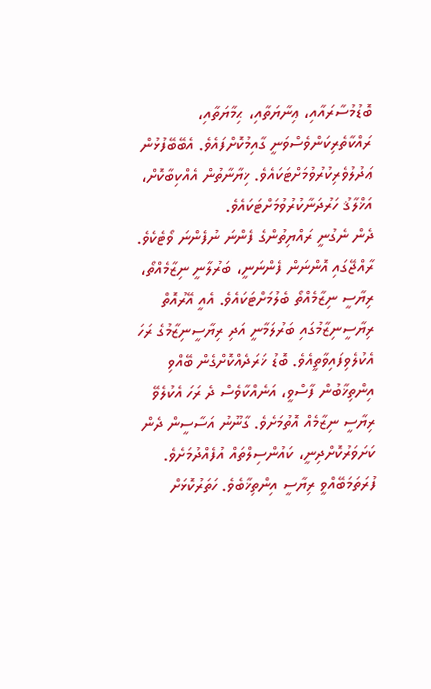ބޮޑުމުސާރައާއި، ޢިނާޔަތާއި، ޙިމާޔަތާއި، ރައްކާތެރިކަންވެސްވަނީ ގާއިމުކޮށްފައެވެ. އެބޭބޭފުޅުން ޢަދުލުވެރިކުރުވުމަށްޓަކައެވެ. ޚިޔާނާތުން އެއްކިބާކޮށް، އަޚްލާޤު ހަރުދަނާކުރުވުމަށްޓަކައެވެ.
ދެން ނެގުނީ ރައްޔިތުންގެ ފެންނަ ނުފެންނަ ވޯޓެކެވެ. ރާއްޖޭގައި އޮންނަން ފެންނަނީ، ބަރުލާނީ ނިޒާމެއްތޯ، ރިޔާސީ ނިޒާމެއްތޯ ބެލުމަށްޓަކައެވެ. އެއީ އޭރުއޮތް ރިޔާސީނިޒާމުގައި ބަރުލަމާނީ އަދި ރިޔާސީނިޒާމުގެ ރަހަ އެކުލެވިފައިވާތީއެވެ. ބޮޑު ޚަރަދެއްކޮށްގެން ބޭއްވި އިންތިޚާބުން ފާސްވީ، އަނެއްކާވެސް ދެ ރަހަ އެކުލެވޭ ރިޔާސީ ނިޒާމެއް އޮތުމަށެވެ. ގާނޫނު އަސާސީން ދެން ކަށަވަރުކޮށްދިނީ، ކައުންސިލްތައް އުފެއްދުމަށެވެ. ފުރަތަމަބޭއްވީ ރިޔާސީ އިންތިޚާބެވެ. ހަތަރުކޮޅަށް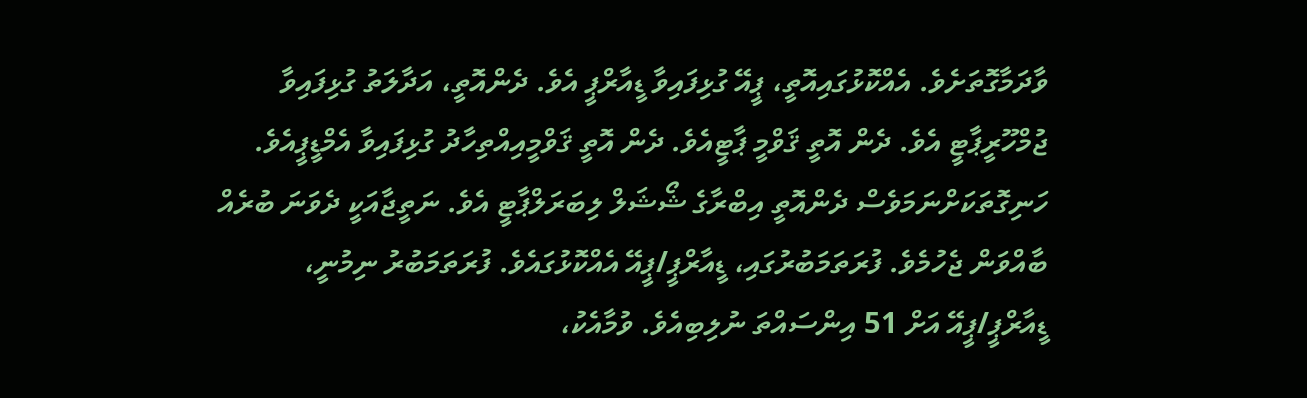ވާދަމާގޮތަށެވެ. އެއްކޮޅުގައިއޮތީ، ޕީއޭ ގުޅިފައިވާ ޑީއާރްޕީ އެވެ. ދެންއޮތީ، އަދާލަތު ގުޅިފައިވާ ޖުމްހޫރީޕާޓީ އެވެ. ދެން އޮތީ ޤަވްމީ ޕާޓީއެވެ. ދެން އޮތީ ޤަވްމީއިއްތިހާދު ގުޅިފައިވާ އެމްޑީޕީއެވެ. ހަނިގޮތަކަށްނަމަވެސް ދެންއޮތީ އިބްރާގެ ޝޯޝަލް ލިބަރަލްޕާޓީ އެވެ. ނަތީޖާއަކީ ދެވަނަ ބުރެއް ބާއްވަން ޖެހުމެވެ. ފުރަތަމަބުރުގައި، ޑީއާރްޕީ/ޕީއޭ އެއްކޮޅުގައެވެ. ފުރަތަމަބުރު ނިމުނީ، ޑީއާރްޕީ/ޕީއޭ އަށް 51 އިންސައްތަ ނުލިބިއެވެ. ވުމާއެކު،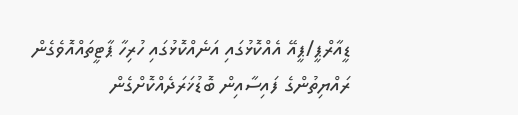ޑީއާރްޕީ/ޕީއޭ އެއްކޮޅުގައި އަނެއްކޮޅުގައި ހުރިހާ ޕާޓީތައްއޮވެގެން ރައްޔިތުންގެ ފައިސާއިން ބޮޑުޚަރަދެއްކޮށްގެން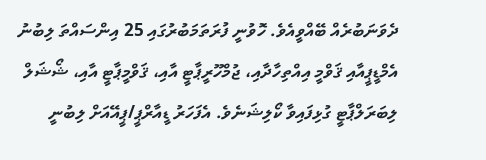ދެވަނަބުރެއް ބޭއްވީއެވެ. ހޮވުނީ ފުރަތަމަބުރުގައި 25 އިންސައްތަ ލިބުނު އެމްޑީޕީއާއި ޤަވްމީ އިއްތިހާދާއި، ޖުމްހޫރީޕާޓީ އާއި، ޤަވްމީޕާޓީ އާއި، ޝޯޝަލް ލިބަރަލްޕާޓީ ގުޅިފައިވާ ކޯލިޝަނެވެ. އެފަހަރު ޑީއާރްޕީ/ޕީއޭއަށް ލިބުނީ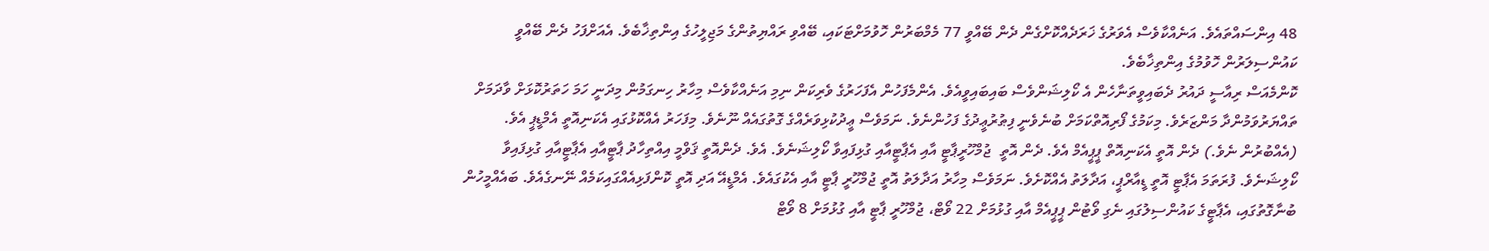48 އިންސައްތައެވެ. އަނެއްކާވެސް އެވަރުގެ ޚަރަދެއްކޮށްގެން ދެން ބޭއްވީ 77 މެމްބަރުން ހޮވުމަށްޓަކައި، ބޭއްވި ރައްޔިތުންގެ މަޖިލީހުގެ އިންތިޚާބެވެ. އެއަށްފަހު ދެން ބޭއްވީ ކައުންސިލަރުން ހޮވުމުގެ އިންތިޚާބެވެ.
ކޮންމެއަސް ރިއާސީ ދައުރު ދެބައިވީތަނާހެން އެ ކޯލިޝަންވެސް ބައިބައިވީއެވެ. އެންމެފަހުން އެފަހަރުގެ ވެރިކަން ނިމި އަނެއްކާވެސް މިހާރު ހިނގަމުން މިދަނީ ހަމަ ހަތަރުކޮޅަށް ވާދަމަށް ތައްޔަރުވަމުންދާ މަންޒަރެވެ. މިކަމުގެ ފޯރިއޮތްކަމަށް ބުނެވެނީ ފިޠުރުޢީދުގެ ފަހުންނެވެ. ނަމަވެސް ޢީދުކުޅިވަރެއްގެ ގޮތުގައެއް ނޫނެވެ. މިފަހަރު އެއްކޮޅުގައި އެކަނިއޮތީ އެމްޑީޕީ އެވެ. (އެއްބުރުން ނެވެ.) ދެން އޮތީ އެކަނިއޮތް ޕީޕީއެމް އެވެ. ދެން އޮތީ  ޖުމްހޫރީޕާޓީ އާއި އެޕާޓީއާއި ގުޅިފައިވާ ކޯލިޝަނެވެ. އެވެ. ދެންއޮތީ ޤަވްމީ އިއްތިހާދު ޕާޓީއާއި އެޕާޓީއާއި ގުޅިފައިވާ ކޯލިޝަނެވެ. ފުރަތަމަ އެޕާޓީ އޮތީ ޑީއާރްޕީ، އަދާލަތު އެއްކޮށެވެ. ނަމަވެސް މިހާރު އަދާލަތު އޮތީ ޖުމްހޫރީ ޕާޓީ އާއި އެކުގައެވެ. އެމްޑީއޭ އަދި އޮތީ ކޮންފަޅިއެއްގައިކަމެއް ނޭނގެއެވެ. ބައެއްމީހުން ބުނާގޮތުގައި، އެޕާޓީގެ ކައުންސިލުގައި ނެގި ވޯޓުން ޕީޕީއެމް އާއި ގުޅުމަށް 22 ވޯޓް، ޖުމްހޫރީ ޕާޓީ އާއި ގުޅުމަށް 8 ވޯޓް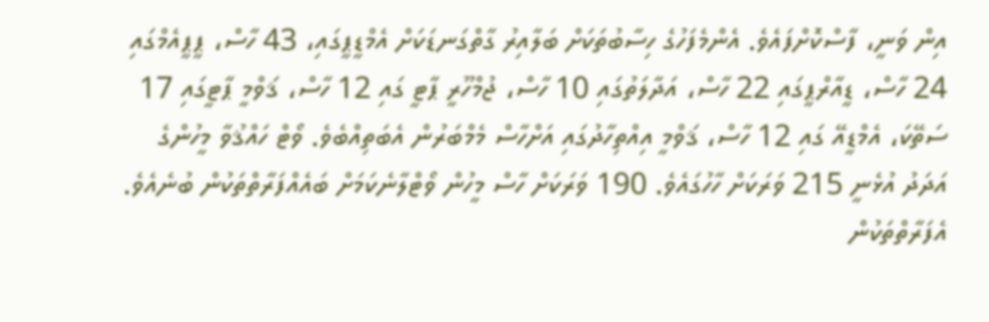އިން ވަނީ، ފާސްކޮށްފައެވެ. އެންމެފަހުގެ ހިސާބުތަކަށް ބަލާއިރު ގާތްގަނޑަކަށް އެމްޑީޕީގައި، 43 ހާސް، ޕީޕީއެމްގައި 24 ހާސް، ޑީއާރްޕީގައި 22 ހާސް، އަދާލަތުގައި 10 ހާސް، ޖުމްހޫރީ ޕާޓީ ގައި 12 ހާސް، ޤަވްމީ ޕާޓީގައި 17 ސަތޭކަ، އެމްޑީއޭ ގައި 12 ހާސް، ޤަވްމީ އިއްތިހާދުގައި އަށްހާސް މެމްބަރުން އެބަތިއްބެވެ. ވޯޓް ހައްޤުވާ މީހުންގެ އަދަދު އުޅެނީ 215 ވަރަކަށް ހާހުގައެވެ. 190 ވަރަކަށް ހާސް މީހުން ވޯޓްލާނެކަމަށް ބައެއްފަރާތްތަކުން ބުނެއެވެ. އެފަރާތްތަކުން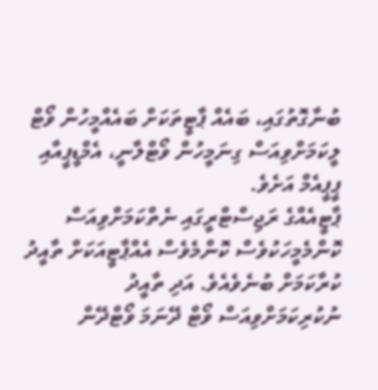ބުނާގޮތުގައި، ބައެއް ޕާޓީތަކަށް ބައެއްމީހުން ވޯޓް ލީކަމަށްވިއަސް ގިނަމީހުން ވޯޓްލާނީ، އެމްޑީޕީއާއި ޕީޕީއެމް އަށެވެ.
ޕާޓީއެއްގެ ރަޖިސްޓްރީގައި ނެތްކަމަށްވިއަސް ކޮންމެމީހަކުވެސް ކޮންމެވެސް އެއްޕާޓީއަކަށް ތާއީދު ކުރާކަމަށް ބުނެވެއެވެ. އަދި ތާއީދު ނުކުރިކަމަށްވިއަސް ވޯޓް ދޭނަމަ ވޯޓްދޭން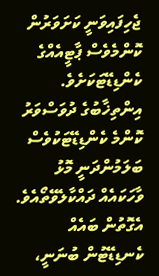ޖެހިފައިވަނީ ކަށަވަރުން ކޮންމެވެސް ޕާޓީއެއްގެ ކެންޑިޑޭޓަކަށެވެ.
އިންތިޚާބުގެ ދުވަސްވަރު ކޮންމެ ކެންޑިޑޭޓަކުވެސް ބަލަމުންދަނީ މޮޅު ވާހަކައެއް ދައްކާލެވޭތޯއެވެ. އެގޮތުން ބައެއް ކެނޑިޑޭޓުން ބުނަނީ،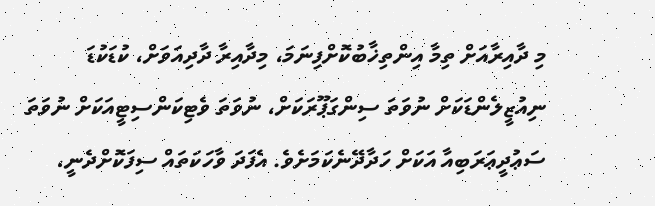މި ދާއިރާއަށް ތިމާ އިންތިޚާބުކޮށްފިނަމަ، މިދާއިރާ ދާދިއަވަށް، ކުޑަކުޑަ ނިއުޒީލެންޑަކަށް ނުވަތަ ސިންގަޕޫރަކަށް، ނުވަތަ ވެޓިކަންސިޓީއަކަށް ނުވަތަ ސަޢުދީޢަރަބިއާ އަކަށް ހަދާދޭނެކަމަށެވެ. އެފަދަ ވާހަކަތައް ސިފަކޮށްދެނީ،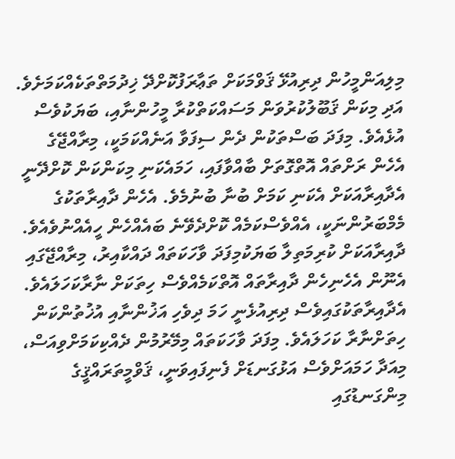މިލިއަންމީހުން ދިރިއުޅޭ ޤަވްމަކަށް ތަޢާރަފުކޮށްދޭ ޚިދުމަތްތަކެއްކަމަށެވެ. އަދި މިކަން ޤަބޫލުކުރުވަން މަސައްކަތްކުރާ މީހުންނާއި، ބަޔަކުވެސް އުޅެއެވެ. މިފަދަ ބަސްތަކުން ދެން ސިފަވާ އަނެއްކަމަކީ، މިރާއްޖޭގެ އެހެން ރަށްތައް އޮތްގޮތަށް ބާއްވާފައި، ހަމައެކަނި މިކަންކަން ކޮށްދޭނީ އެދާއިރާއަކަށް އެކަނި ކަމަށް ބުނާ ބުނުމެވެ. އެހެން ދާއިރާތަކުގެ މެމްބަރުންނަކީ، އެއްވެސްކަމެއް ކޮށްދެވޭނެ ބައެއްހެން ހީއެއްނުވެއެވެ. ދާއިރާއަކަށް ކުރިމަތިލާ ބަޔަކުމިފަދަ ވާހަކަތައް ދައްކާއިރު، މިރާއްޖޭގައި އެނޫން އެހެނިހެން ދާއިރާތައް އޮތްކަމެއްވެސް ހިތަކަށް ނާރާކަހަލައެވެ. އެދާއިރާތަކުގައިވެސް ދިރިއުޅެނީ ހަމަ ދިވެހި އަޚުންނާއި އުޚުތުންކަން ހިތަށްނާރާ ކަހަލައެވެ. މިފަދަ ވާހަކަތައް މިމޭރުމުން ދެއްކިކަމަށްވިއަސް، މިއަދާ ހަމައަށްވެސް އަޅުގަނޑަށް ފެނިފައިވަނީ، ޤަވްމީތަރައްޤީގެ މިންގަނޑުގައި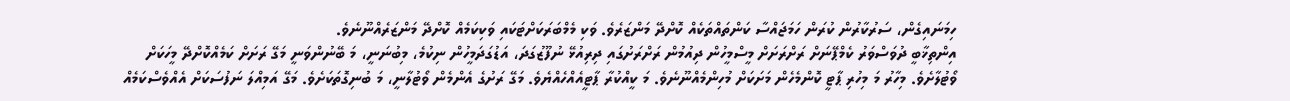ހިމަނައިގެން، ސަރުކާރުން ކުރަން ހަމަޖައްސާ ކަންތައްތަކެއް ކޮށްދޭ މަންޒަރެވެ. ވަކި މެމްބަރަކަށްޓަކައި ވަކިކަމެއް ކޮށްދޭ މަންޒަރެއްނޫނެވެ.
އިންތިޚާބީ ދުވަސްވަރު ކެމްޕޭނަށް ރަށްރަށަށް މީސްމީހުން ދިއުމުން ރަށްރަށުގައި ދިރިއުޅޭ ނުފޫޒުގަދަ، އަޑުގަދަމީހުން ނިކުމެ، މިބުނަނީ، މަ ބޭނުންވަނީ މަގޭ ރަށަށް ކަމެއްކޮށްދޭ މީހަކަށް ވޯޓުލާށެވެ. މިހާރު މަ މިހުރި ޕާޓީ ކޮންމެހެން މަށަކަށް މުހިންމެއްނޫނެވެ. މަ ކީއްކުރާ ޕާޓީއެއްހެއްޔެވެ. މަގޭ ރަށުގެ އެންމެން ވޯޓުލާނީ، މަ ބުނިގޮތަކަށެވެ. މަގޭ އަމިއްލަ ނަފުސަކަށް އެއްވެސްކަމެއް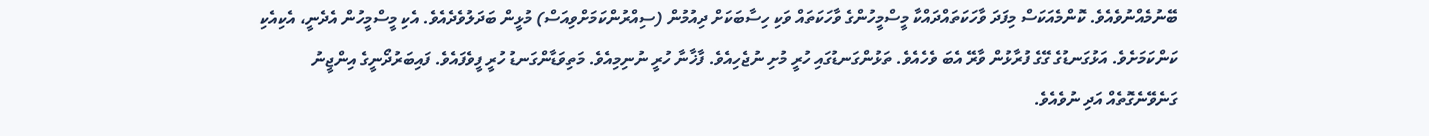ބޭނުމެއްނުވެއެވެ. ކޮންމެއަކަސް މިފަދަ ވާހަކަތައްދައްކާ މީސްމީހުންގެ ވާހަކަތައް ވަކި ހިސާބަކަށް ދިއުމުން (ސިއްރުންކަމަށްވިއަސް) މުޅީން ބަދަލުވެދެއެވެ. އެކި މީސްމީހުން އެދެނީ، އެކިއެކި ކަންކަމަށެވެ. އަޅުގަނޑުގެ ގޭގެ ފުރާޅުން ވާރޭ އެބަ ވެހެއެވެ. ތަޅުންގަނޑުގައި ހުރީ މުށި ނުޖެހިއެވެ. ފާޚާނާ ހުރީ ނުނިމިއެވެ. މަތިވަޑާންގަނޑު ހުރީ ފީވެފައެވެ. ފައިބަރުދޯނީގެ އިންޖީނު ގަނެވޭނެގޮތެއް އަދި ނުވެއެވެ.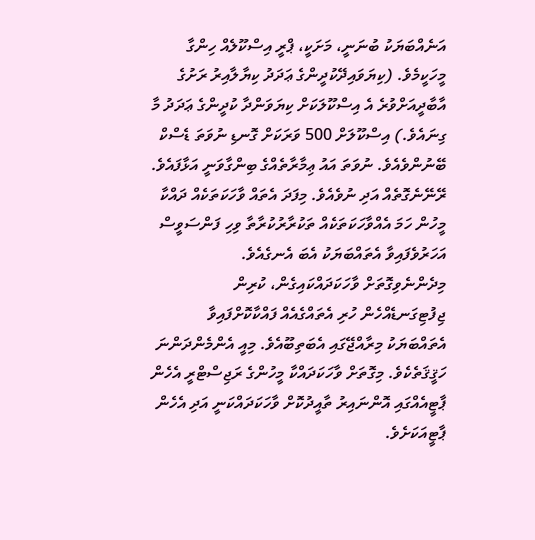އަނެއްބަޔަކު ބުނަނީ، މަށަކީ، ޕްރީ އިސްކޫލެއް ހިންގާ މީހަކީމެވެ. (ކިޔަވައިދޭކުދީންގެ ޢަދަދު ކިޔާލާއިރު ރަށުގެ އާބާދީއަށްވުރެ އެ އިސްކޫލަކަށް ކިޔަވަންދާ ކުދީންގެ ޢަދަދު މާ ގިނައެވެ.) އިސްކޫލަށް 500 ވަރަކަށް ގޮނޑި ނުވަތަ ޑެސްކް ބޭނުންވެއެވެ. ނުވަތަ އައު ޢިމާރާތެއްގެ ބިންގާވަނީ އަޅާފައެވެ. ރޭނޭނެގޮތެއް އަދި ނުވެއެވެ. މިފަދަ އެތައް ވާހަކަތަކެއް ދައްކާ މީހުން ހަމަ އެއްވާހަކަތަކެއް ތަކުރާރުކުރާތާ ވިހި ފަންސަވީސް އަހަރުވެފައިވާ އެތައްބަޔަކު އެބަ އެނގެއެވެ.
މިދެންނެވިގޮތަށް ވާހަކަދައްކައިގެން، ކުރިން ޖިފުޓިގަނޑެއްހެން ހުރި އެތައްގެއެއް ފައްކާކޮށްފައިވާ އެތައްބަޔަކު މިރާއްޖޭގައި އެބަތިބޫއެވެ. މިއީ އެންމެންދަންނަ ހަޤީޤަތެކެވެ. މިގޮތަށް ވާހަކަދައްކާ މީހުންގެ ރަޖިސްޓްރީ އެހެން ޕާޓީއެއްގައި އޮންނައިރު ތާއީދުކޮށް ވާހަކަދައްކަނީ އަދި އެހެން ޕާޓީއަކަށެވެ.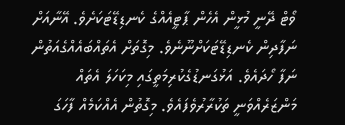ވޯޓް ދޭނީ މުޅީން އެހެން ޕާޓީއެއްގެ ކެނޑިޑޭޓަކަށެވެ. އޭނާއަށް ނަފާދިން ކެނޑިޑޭޓަކަށްނޫނެވެ. މިގޮތަށް އެތައްބައެއްގެއަތުން ނަފާ ހޯދައެވެ. އަޅުގަނޑުގެކުރިމަތީގައި މިކަހަލަ އެތައް މަންޒަރެއްވަނީ ތަކުރާރުވެފައެވެ. މިގޮތުން އެއްކަމެއް ފާހަގަ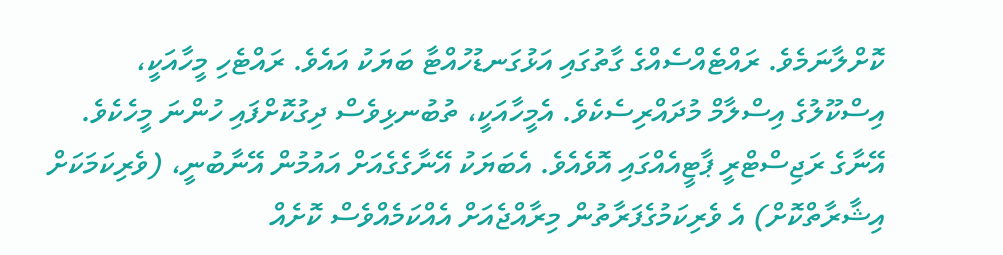ކޮށްލާނަމެވެ. ރައްޓެއްސެއްގެ ގާތުގައި އަޅުގަނޑުހުއްޓާ ބަޔަކު އައެވެ. ރައްޓެހި މީހާއަކީ، އިސްކޫލުގެ އިސްލާމް މުދައްރިސެކެވެ. އެމީހާއަކީ، ތުބުނޅިވެސް ދިގުކޮށްފައި ހުންނަ މީހެކެވެ. އޭނާގެ ރަޖިސްޓްރީ ޕާޓީއެއްގައި އޮވެއެވެ. އެބަޔަކު އޭނާގެގެއަށް އައުމުން އޭނާބުނީ، (ވެރިކަމަކަށް އިޝާރާތްކޮށް) އެ ވެރިކަމުގެފަރާތުން މިރާއްޖެއަށް އެއްކަމެއްވެސް ކޮށެއް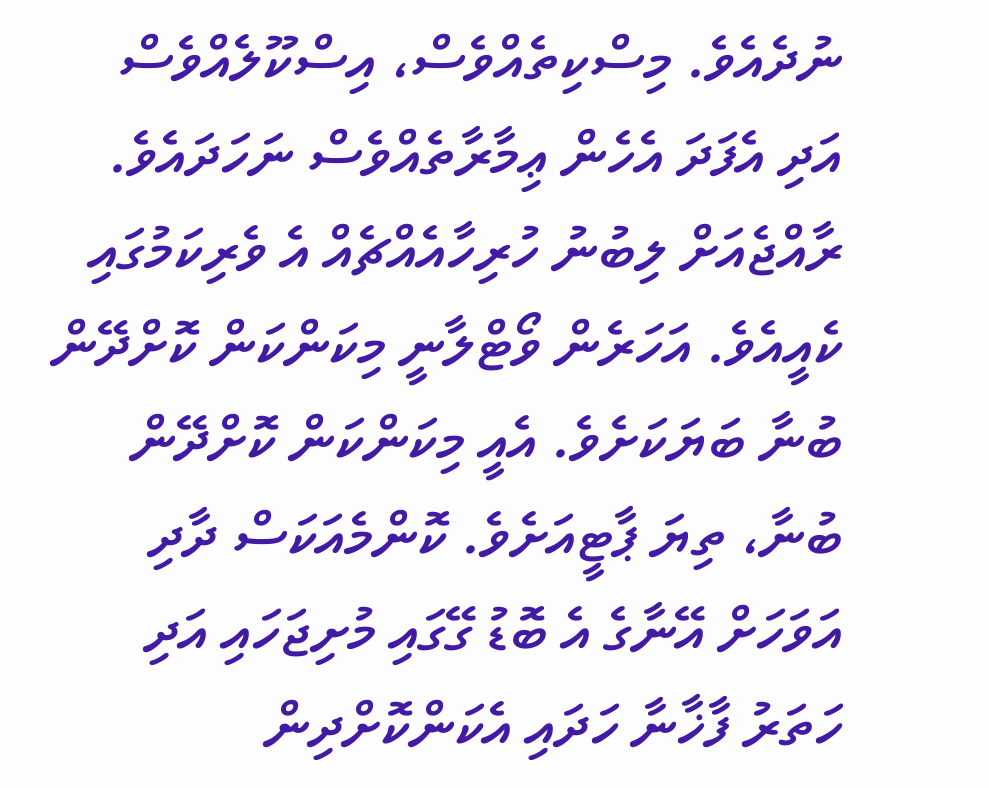ނުދެއެވެ. މިސްކިތެއްވެސް، އިސްކޫލެއްވެސް އަދި އެފަދަ އެހެން ޢިމާރާތެއްވެސް ނަހަދައެވެ. ރާއްޖެއަށް ލިބުނު ހުރިހާއެއްޗެއް އެ ވެރިކަމުގައި ކެއީއެވެ. އަހަރެން ވޯޓްލާނީ މިކަންކަން ކޮށްދޭން ބުނާ ބަޔަކަށެވެ. އެއީ މިކަންކަން ކޮށްދޭން ބުނާ، ތިޔަ ޕާޓީއަށެވެ. ކޮންމެއަކަސް ދާދި އަވަހަށް އޭނާގެ އެ ބޮޑު ގޭގައި މުށިޖަހައި އަދި ހަތަރު ފާޚާނާ ހަދައި އެކަންކޮށްދިން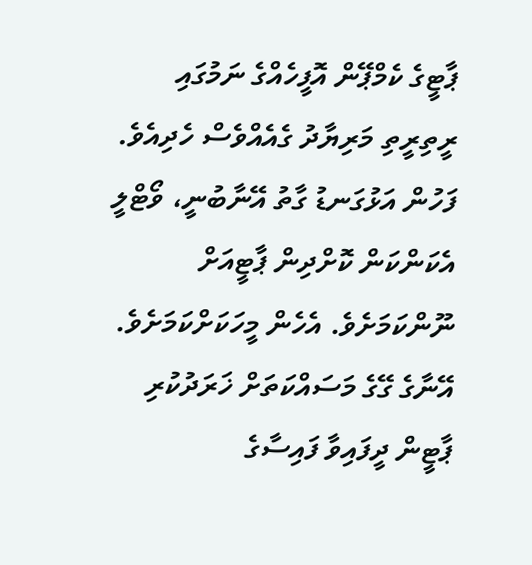ޕާޓީގެ ކެމްޕޭން އޮފީހެއްގެ ނަމުގައި ރީތިރީތި މަރިޔާދު ގެއެއްވެސް ހެދިއެވެ. ފަހުން އަޅުގަނޑު ގާތު އޭނާބުނީ، ވޯޓްލީ އެކަންކަން ކޮށްދިން ޕާޓީއަށް ނޫންކަމަށެވެ. އެހެން މީހަކަށްކަމަށެވެ. އޭނާގެ ގޭގެ މަސައްކަތަށް ޚަރަދުކުރި ޕާޓީން ދީފައިވާ ފައިސާގެ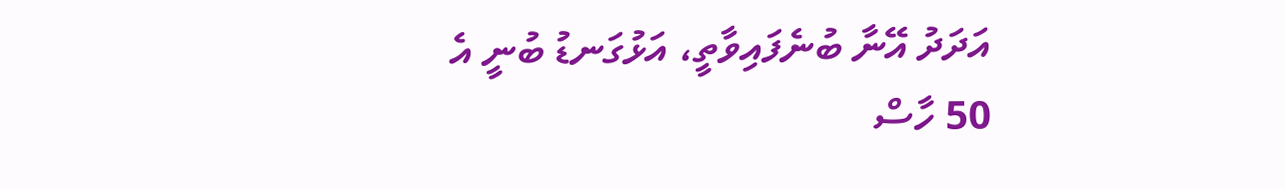އަދަދު އޭނާ ބުނެފައިވާތީ، އަޅުގަނޑު ބުނީ އެ 50 ހާސް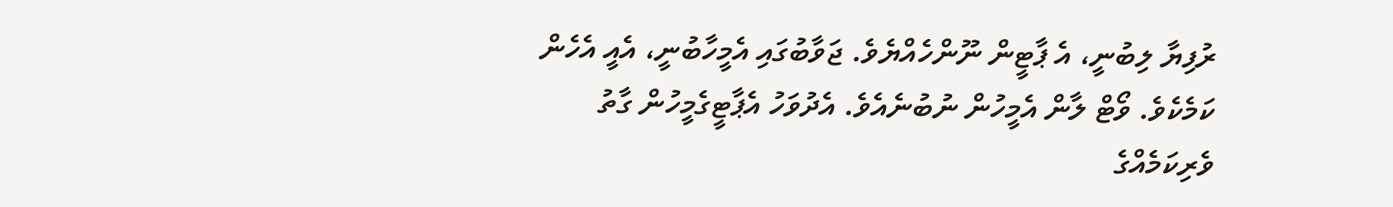ރުފިޔާ ލިބުނީ، އެ ޕާޓީން ނޫންހެއްޔެވެ. ޖަވާބުގައި އެމީހާބުނީ، އެއީ އެހެން ކަމެކެވެ. ވޯޓް ލާން އެމީހުން ނުބުނެއެވެ. އެދުވަހު އެޕާޓީގެމީހުން ގާތު ވެރިކަމެއްގެ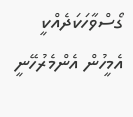ގޯސްވާހަކަދެއްކީ އެމީހުން އެންމެރުހޭނީ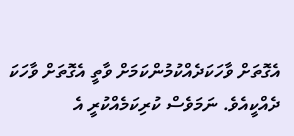އެގޮތަށް ވާހަކަދެއްކުމުންކަމަށް ވާތީ އެގޮތަށް ވާހަކަ ދެއްކީއެވެ. ނަމަވެސް ކުރިކަމެއްކުރީ އެ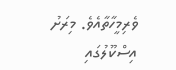ވެރިމީހާތާއެވެ. މިރަށު އިސްކޫލުގައި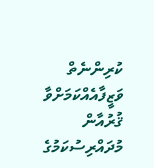ކުރިންނެތް ވަޒީފާއެއްކަމަށްވާ ޤުރުއާން މުދައްރިސުކަމުގެ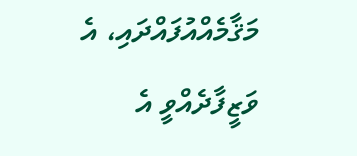މަޤާމެއްއުފައްދައި، އެ ވަޒީފާދެއްވީ އެ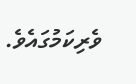ވެރިކަމުގައެވެ.